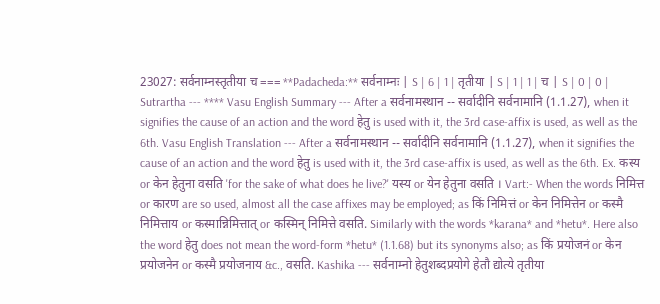23027: सर्वनाम्नस्तृतीया च === **Padacheda:** सर्वनाम्नः | S | 6 | 1 | तृतीया | S | 1 | 1 | च | S | 0 | 0 | Sutrartha --- **** Vasu English Summary --- After a सर्वनामस्थान -- सर्वादीनि सर्वनामानि (1.1.27), when it signifies the cause of an action and the word हेतु is used with it, the 3rd case-affix is used, as well as the 6th. Vasu English Translation --- After a सर्वनामस्थान -- सर्वादीनि सर्वनामानि (1.1.27), when it signifies the cause of an action and the word हेतु is used with it, the 3rd case-affix is used, as well as the 6th. Ex. कस्य or केन हेतुना वसति 'for the sake of what does he live?' यस्य or येन हेतुना वसति । Vart:- When the words निमित्त or कारण are so used, almost all the case affixes may be employed; as किं निमित्तं or केन निमित्तेन or कस्मै निमित्ताय or कस्मान्निमित्तात् or कस्मिन् निमित्ते वसति. Similarly with the words *karana* and *hetu*. Here also the word हेतु does not mean the word-form *hetu* (1.1.68) but its synonyms also; as किं प्रयोजनं or केन प्रयोजनेन or कस्मै प्रयोजनाय &c., वसति. Kashika --- सर्वनाम्नो हेतुशब्दप्रयोगे हेतौ द्योत्ये तृतीया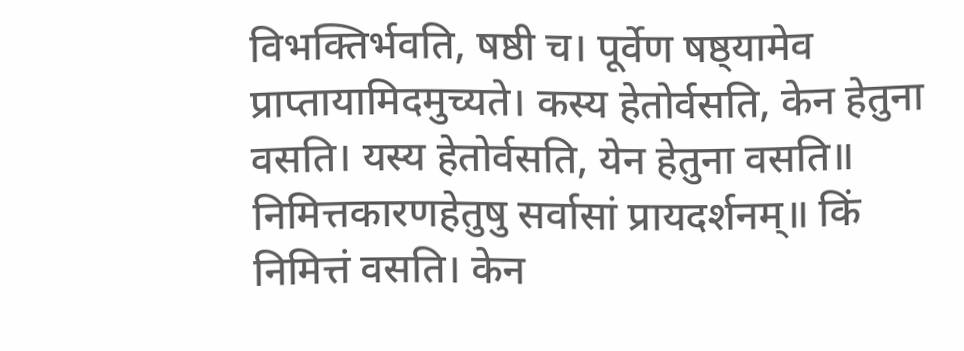विभक्तिर्भवति, षष्ठी च। पूर्वेण षष्ठ्यामेव प्राप्तायामिदमुच्यते। कस्य हेतोर्वसति, केन हेतुना वसति। यस्य हेतोर्वसति, येन हेतुना वसति॥ निमित्तकारणहेतुषु सर्वासां प्रायदर्शनम्॥ किं निमित्तं वसति। केन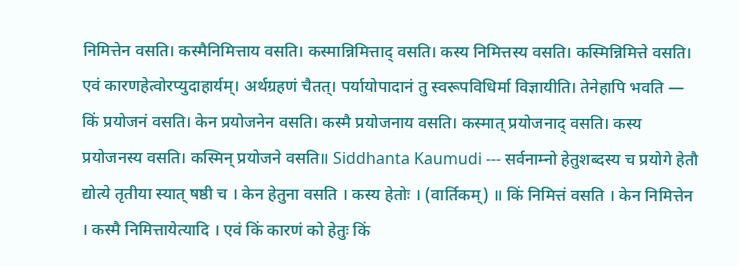निमित्तेन वसति। कस्मैनिमित्ताय वसति। कस्मान्निमित्ताद् वसति। कस्य निमित्तस्य वसति। कस्मिन्निमित्ते वसति। एवं कारणहेत्वोरप्युदाहार्यम्। अर्थग्रहणं चैतत्। पर्यायोपादानं तु स्वरूपविधिर्मा विज्ञायीति। तेनेहापि भवति — किं प्रयोजनं वसति। केन प्रयोजनेन वसति। कस्मै प्रयोजनाय वसति। कस्मात् प्रयोजनाद् वसति। कस्य प्रयोजनस्य वसति। कस्मिन् प्रयोजने वसति॥ Siddhanta Kaumudi --- सर्वनाम्नो हेतुशब्दस्य च प्रयोगे हेतौ द्योत्ये तृतीया स्यात् षष्ठी च । केन हेतुना वसति । कस्य हेतोः । (वार्तिकम्) ॥ किं निमित्तं वसति । केन निमित्तेन । कस्मै निमित्तायेत्यादि । एवं किं कारणं को हेतुः किं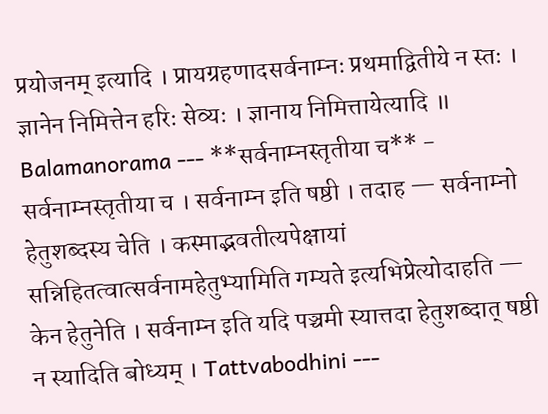प्रयोजनम् इत्यादि । प्रायग्रहणादसर्वनाम्नः प्रथमाद्वितीये न स्तः । ज्ञानेन निमित्तेन हरिः सेव्यः । ज्ञानाय निमित्तायेत्यादि ॥ Balamanorama --- **सर्वनाम्नस्तृतीया च** - सर्वनाम्नस्तृतीया च । सर्वनाम्न इति षष्ठी । तदाह — सर्वनाम्नो हेतुशब्दस्य चेति । कस्माद्भवतीत्यपेक्षायां सन्निहितत्वात्सर्वनामहेतुभ्यामिति गम्यते इत्यभिप्रेत्योदाहति — केन हेतुनेति । सर्वनाम्न इति यदि पञ्चमी स्यात्तदा हेतुशब्दात् षष्ठी न स्यादिति बोध्यम् । Tattvabodhini ---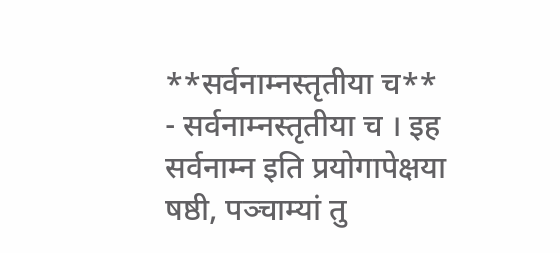**सर्वनाम्नस्तृतीया च** - सर्वनाम्नस्तृतीया च । इह सर्वनाम्न इति प्रयोगापेक्षया षष्ठी, पञ्चाम्यां तु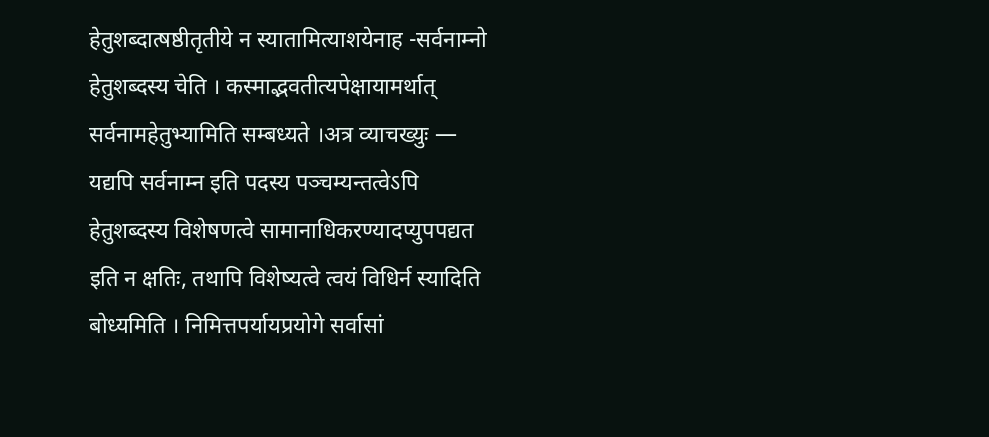हेतुशब्दात्षष्ठीतृतीये न स्यातामित्याशयेनाह -सर्वनाम्नो हेतुशब्दस्य चेति । कस्माद्भवतीत्यपेक्षायामर्थात् सर्वनामहेतुभ्यामिति सम्बध्यते ।अत्र व्याचख्युः — यद्यपि सर्वनाम्न इति पदस्य पञ्चम्यन्तत्वेऽपि हेतुशब्दस्य विशेषणत्वे सामानाधिकरण्यादप्युपपद्यत इति न क्षतिः, तथापि विशेष्यत्वे त्वयं विधिर्न स्यादिति बोध्यमिति । निमित्तपर्यायप्रयोगे सर्वासां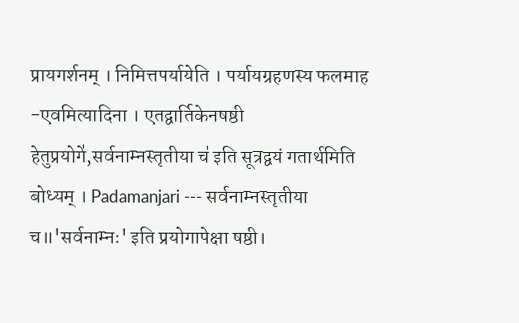प्रायगर्शनम् । निमित्तपर्यायेति । पर्यायग्रहणस्य फलमाह -एवमित्यादिना । एतद्वार्तिकेनषष्ठी हेतुप्रयोगे॑,सर्वनाम्नस्तृतीया च॑ इति सूत्रद्वयं गतार्थमिति बोध्यम् । Padamanjari --- सर्वनाम्नस्तृतीया च॥'सर्वनाम्नः' इति प्रयोगापेक्षा षष्ठी।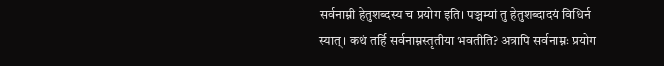सर्वनाम्नी हेतुशब्दस्य च प्रयोग इति। पञ्चम्यां तु हेतुशब्दादयं विधिर्न स्यात्। कथं तर्हि सर्वनाम्नस्तृतीया भवतीति? अत्रापि सर्वनाम्नः प्रयोग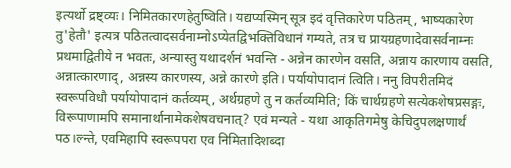इत्यर्थो द्रष्ट्व्यः। निमितकारणहेतुष्विति। यद्यप्यस्मिन् सूत्र इदं वृत्तिकारेण पठितम्, भाष्यकारेण तु'हेतौ' इत्यत्र पठितत्वादसर्वनाम्नोऽप्येतद्विभक्तिविधानं गम्यते, तत्र च प्रायग्रहणादेवासर्वनाम्नः प्रथमाद्वितीये न भवतः, अन्यास्तु यथादर्शनं भवन्ति - अन्नेन कारणेन वसति, अन्नाय कारणाय वसति, अन्नात्कारणाद्, अन्नस्य कारणस्य, अन्ने कारणे इति। पर्यायोपादानं त्विति। ननु विपरीतमिदं स्वरूपविधौ पर्यायोपादानं कर्तव्यम्, अर्थग्रहणे तु न कर्तव्यमिति; किं चार्थग्रहणे सत्येकशेषप्रसङ्गः, विरूपाणामपि समानार्थानामेकशेषवचनात्? एवं मन्यते - यथा आकृतिगमेषु केचिदुपलक्षणार्थं पठ।ल्न्ते, एवमिहापि स्वरूपपरा एव निमितादिशब्दा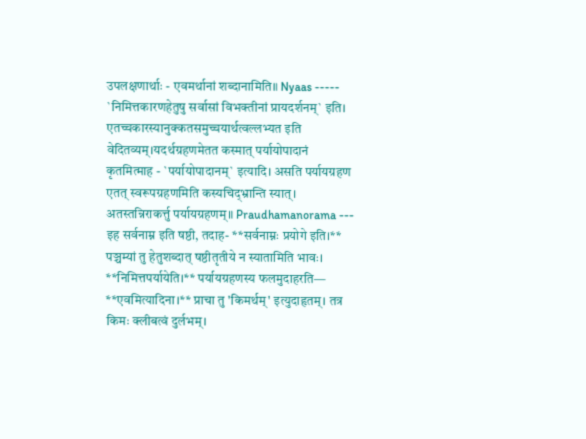उपलक्षणार्थाः - एवमर्थानां शब्दानामिति॥ Nyaas ----- `निमित्तकारणहेतुषु सर्वासां विभक्तीनां प्रायदर्शनम्` इति। एतच्चकारस्यानुक्कतसमुच्चयार्थत्वल्लभ्यत इति वेदितव्यम्।यदर्थग्रहणमेतत कस्मात् पर्यायोपादानं कृतमित्माह - `पर्यायोपादानम्` इत्यादि। असति पर्यायग्रहण एतत् स्वरूपग्रहणमिति कस्यचिद्भ्रान्ति स्यात्। अतस्तन्निराकर्त्तु पर्यायग्रहणम्॥ Praudhamanorama --- इह सर्वनाम्न इति षष्ठी, तदाह- **सर्वनाम्नः प्रयोगे इति।** पञ्चम्यां तु हेतुशब्दात् षष्ठीतृतीये न स्यातामिति भावः। **निमित्तपर्यायेति।** पर्यायग्रहणस्य फलमुदाहरति— **एवमित्यादिना।** प्राचा तु 'किमर्थम्' इत्युदाहृतम्। तत्र किमः क्लीबत्वं दुर्लभम्।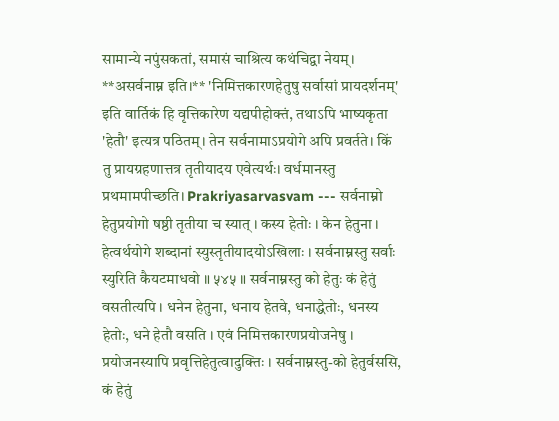सामान्ये नपुंसकतां, समासं चाश्रित्य कथंचिद्वा नेयम्। **असर्वनाम्न इति।** 'निमित्तकारणहेतुषु सर्वासां प्रायदर्शनम्' इति वार्तिकं हि वृत्तिकारेण यद्यपीहोक्तं, तथाऽपि भाष्यकृता 'हेतौ' इत्यत्र पठितम्। तेन सर्वनामाऽप्रयोगे अपि प्रवर्तते। किं तु प्रायग्रहणात्तत्र तृतीयादय एवेत्यर्थः। वर्धमानस्तु प्रथमामपीच्छति। Prakriyasarvasvam --- सर्वनाम्नो हेतुप्रयोगो षष्ठी तृतीया च स्यात् । कस्य हेतोः । केन हेतुना । हेत्वर्थयोगे शब्दानां स्युस्तृतीयादयोऽखिलाः । सर्वनाम्नस्तु सर्वाः स्युरिति कैयटमाधवो ॥ ५४५ ॥ सर्वनाम्नस्तु को हेतुः कं हेतुं वसतीत्यपि । धनेन हेतुना, धनाय हेतवे, धनाद्धेतोः, धनस्य हेतोः, धने हेतौ वसति । एवं निमित्तकारणप्रयोजनेषु । प्रयोजनस्यापि प्रवृत्तिहेतुत्वादुक्तिः । सर्वनाम्नस्तु-को हेतुर्वससि, कं हेतुं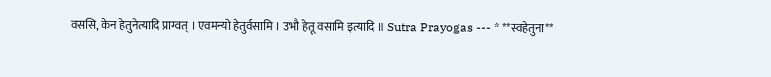वससि, केन हेतुनेत्यादि प्राग्वत् । एवमन्यो हेतुर्वसामि । उभौ हेतू वसामि इत्यादि ॥ Sutra Prayogas --- * **स्वहेतुना**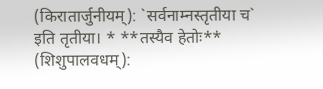(किरातार्जुनीयम्): `सर्वनाम्नस्तृतीया च` इति तृतीया। * **तस्यैव हेतोः** (शिशुपालवधम्):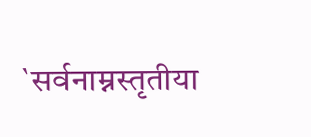`सर्वनाम्नस्तृतीया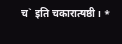च` इति चकारात्षष्ठी। *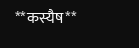**कस्यैष**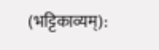(भट्टिकाव्यम्):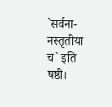`सर्वना- नस्तृतीया च` इति षष्ठी।